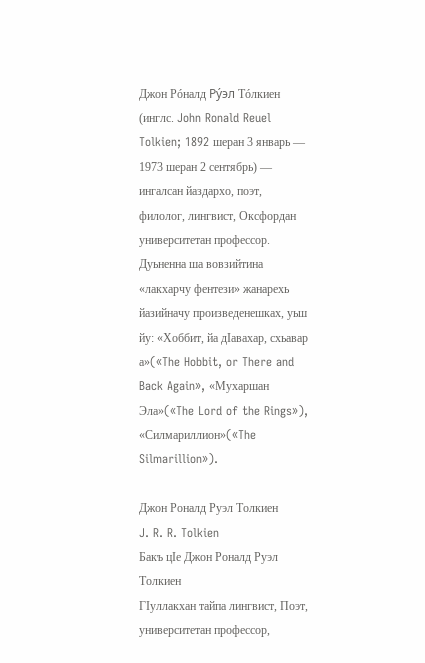Джон Рóналд Ру́эл Тóлкиен (инглс. John Ronald Reuel Tolkien; 1892 шеран 3 январь — 1973 шеран 2 сентябрь) — ингалсан йаздархо, поэт, филолог, лингвист, Оксфордан университетан профессор. Дуьненна ша вовзийтина «лакхарчу фентези» жанарехь йазийначу произведенешках, уьш йу: «Хоббит, йа дIавахар, схьавар а»(«The Hobbit, or There and Back Again», «Мухаршан Эла»(«The Lord of the Rings»), «Силмариллион»(«The Silmarillion»).

Джон Роналд Руэл Толкиен
J. R. R. Tolkien
Бакъ цӀе Джон Роналд Руэл Толкиен
ГӀуллакхан тайпа лингвист, Поэт, университетан профессор,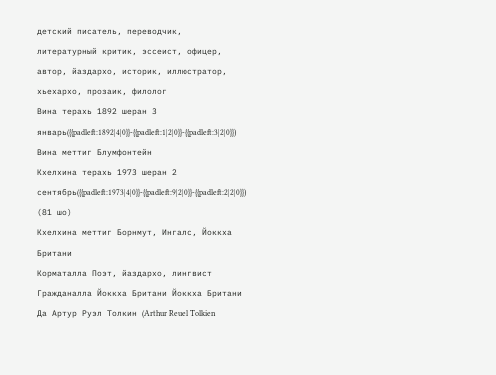детский писатель, переводчик, литературный критик, эссеист, офицер, автор, йаздархо, историк, иллюстратор, хьехархо, прозаик, филолог
Вина терахь 1892 шеран 3 январь({{padleft:1892|4|0}}-{{padleft:1|2|0}}-{{padleft:3|2|0}})
Вина меттиг Блумфонтейн
Кхелхина терахь 1973 шеран 2 сентябрь({{padleft:1973|4|0}}-{{padleft:9|2|0}}-{{padleft:2|2|0}}) (81 шо)
Кхелхина меттиг Борнмут, Ингалс, Йоккха Британи
Корматалла Поэт, йаздархо, лингвист
Гражданалла Йоккха Британи Йоккха Британи
Да Артур Руэл Толкин (Arthur Reuel Tolkien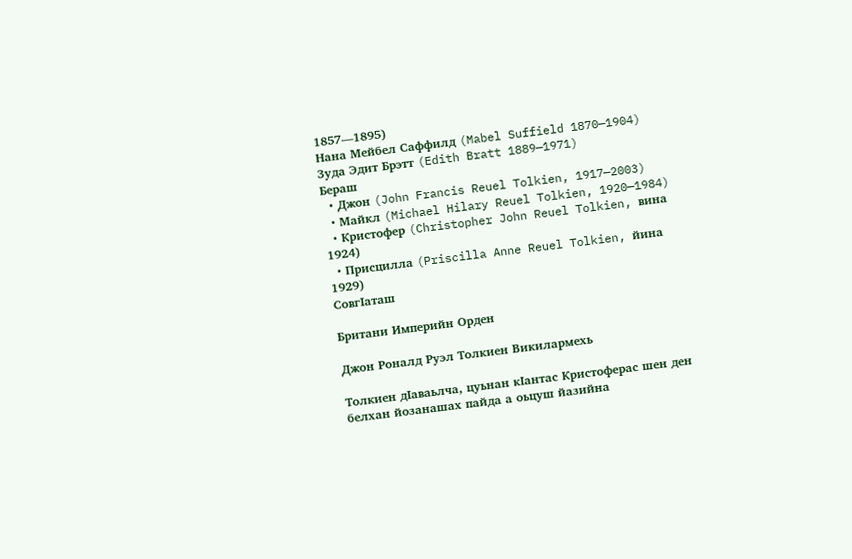1857—1895)
Нана Мейбел Саффилд (Mabel Suffield 1870—1904)
Зуда Эдит Брэтт (Edith Bratt 1889—1971)
Бераш
  • Джон (John Francis Reuel Tolkien, 1917—2003)
  • Майкл (Michael Hilary Reuel Tolkien, 1920—1984)
  • Кристофер (Christopher John Reuel Tolkien, вина 1924)
  • Присцилла (Priscilla Anne Reuel Tolkien, йина 1929)
СовгӀаташ

Британи Империйн Орден

Джон Роналд Руэл Толкиен Викилармехь

Толкиен дӀаваьлча, цуьнан кӀантас Кристоферас шен ден белхан йозанашах пайда а оьцуш йазийна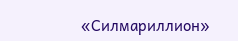«Силмариллион»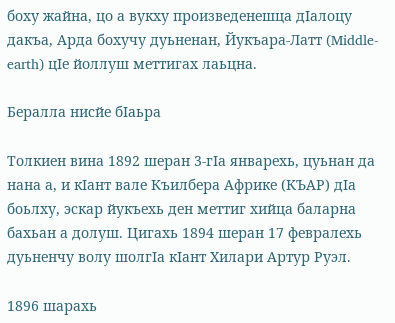боху жайна, цо а вукху произведенешца дӀалоцу дакъа, Арда бохучу дуьненан, Йукъара-Латт (Middle-earth) цӀе йоллуш меттигах лаьцна.

Бералла нисйе бӀаьра

Толкиен вина 1892 шеран 3-гIа январехь, цуьнан да нана а, и кIант вале Къилбера Африке (КЪАР) дIа боьлху, эскар йукъехь ден меттиг хийца баларна бахьан а долуш. Цигахь 1894 шеран 17 февралехь дуьненчу волу шолгIа кIант Хилари Артур Руэл.

1896 шарахь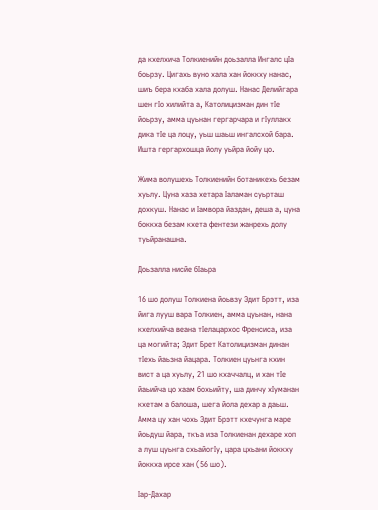да кхелхича Толкиенийн доьзалла Ингалс цIа боьрзу. Цигахь вуно хала хан йоккху нанас, шиъ бера кхаба хала долуш. Нанас Делийгара шен гIо хилийта а, Католицизман дин тIе йоьрзу, амма цуьнан гергарчара и гIуллакх дика тIе ца лоцу, уьш шаьш ингалсхой бара. Ишта гергархошца йолу уьйра йойу цо.

Жима волушехь Толкиенийн ботаникехь безам хуьлу. Цуна хаза хетара Iаламан суьрташ дохкуш. Нанас и Iамвора йаздан, деша а, цуна боккха безам кхета фентези жанрехь долу туьйранашна.

Доьзалла нисйе бӀаьра

16 шо долуш Толкиена йоьвзу Эдит Брэтт, иза йига лууш вара Толкиен, амма цуьнан, нана кхелхийча веана тIелацархос Френсиса, иза ца могийта; Эдит Брет Католицизман динан тIехь йаьзна йацара. Толкиен цуьнга кхин вист а ца хуьлу, 21 шо кхаччалц, и хан тIе йаьийча цо хаам бохьийту, ша динчу хIуманан кхетам а балоша, шега йола дехар а даьш. Амма цу хан чохь Эдит Брэтт кхечунга маре йоьдуш йара, ткъа иза Толкиенан дехаре хоп а луш цуьнга схьайогIу, цара цхьани йоккху йоккха ирсе хан (56 шо).

Iар-Дахар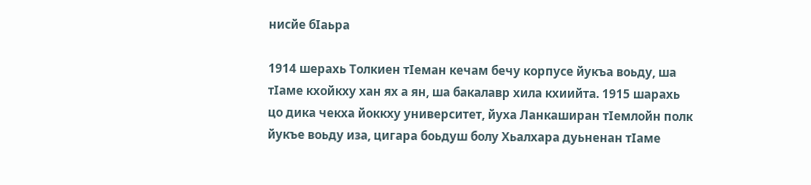нисйе бӀаьра

1914 шерахь Толкиен тIеман кечам бечу корпусе йукъа воьду, ша тIаме кхойкху хан ях а ян, ша бакалавр хила кхиийта. 1915 шарахь цо дика чекха йоккху университет, йуха Ланкаширан тIемлойн полк йукъе воьду иза, цигара боьдуш болу Хьалхара дуьненан тIаме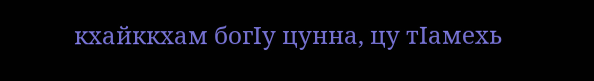кхайккхам богIу цунна, цу тIамехь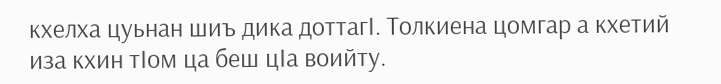кхелха цуьнан шиъ дика доттагI. Толкиена цомгар а кхетий иза кхин тIом ца беш цIа воийту.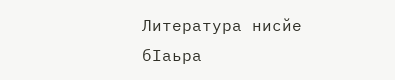Литература нисйе бӀаьра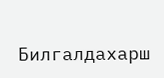Билгалдахарш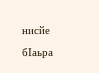нисйе бӀаьра